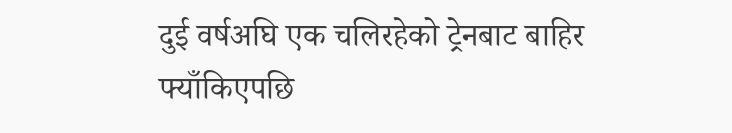दुई वर्षअघि एक चलिरहेको ट्रेनबाट बाहिर फ्याँकिएपछि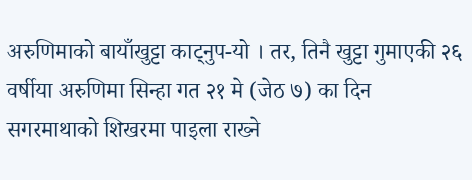अरुणिमाको बायाँखुट्टा काट्नुप-यो । तर, तिनै खुट्टा गुमाएकी २६ वर्षीया अरुणिमा सिन्हा गत २१ मे (जेठ ७) का दिन सगरमाथाको शिखरमा पाइला राख्ने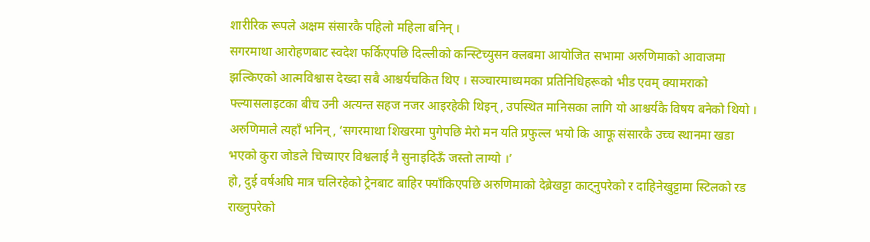शारीरिक रूपले अक्षम संसारकै पहिलो महिला बनिन् ।
सगरमाथा आरोहणबाट स्वदेश फर्किएपछि दिल्लीको कन्स्टिच्युसन क्लबमा आयोजित सभामा अरुणिमाको आवाजमा झल्किएको आत्मविश्वास देख्दा सबै आश्चर्यचकित थिए । सञ्चारमाध्यमका प्रतिनिधिहरूको भीड एवम् क्यामराको फ्ल्यासलाइटका बीच उनी अत्यन्त सहज नजर आइरहेकी थिइन्, उपस्थित मानिसका लागि यो आश्चर्यकै विषय बनेको थियो । अरुणिमाले त्यहाँ भनिन्, ‘सगरमाथा शिखरमा पुगेपछि मेरो मन यति प्रफुल्ल भयो कि आफू संसारकै उच्च स्थानमा खडा भएको कुरा जोडले चिच्याएर विश्वलाई नै सुनाइदिऊँ जस्तो लाग्यो ।’
हो, दुई वर्षअघि मात्र चलिरहेको ट्रेनबाट बाहिर फ्याँकिएपछि अरुणिमाको देब्रेखट्टा काट्नुपरेको र दाहिनेखुट्टामा स्टिलको रड राख्नुपरेको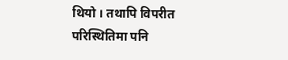थियो । तथापि विपरीत परिस्थितिमा पनि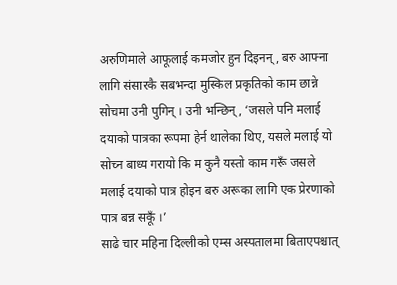अरुणिमाले आफूलाई कमजोर हुन दिइनन्, बरु आफ्ना लागि संसारकै सबभन्दा मुस्किल प्रकृतिको काम छान्ने सोचमा उनी पुगिन् । उनी भन्छिन्, ‘जसले पनि मलाई दयाको पात्रका रूपमा हेर्न थालेका थिए, यसले मलाई यो सोच्न बाध्य गरायो कि म कुनै यस्तो काम गरूँ जसले मलाई दयाको पात्र होइन बरु अरूका लागि एक प्रेरणाको पात्र बन्न सकूँ ।’
साढे चार महिना दिल्लीको एम्स अस्पतालमा बिताएपश्चात्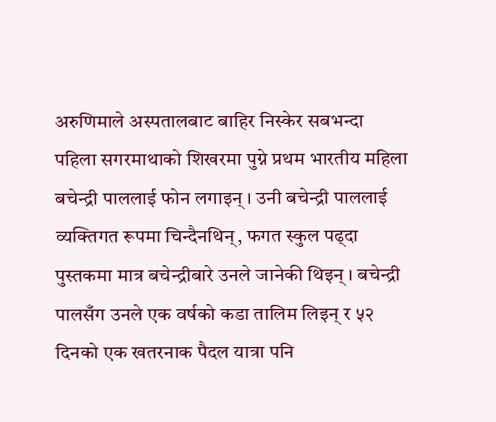अरुणिमाले अस्पतालबाट बाहिर निस्केर सबभन्दा पहिला सगरमाथाको शिखरमा पुग्ने प्रथम भारतीय महिला बचेन्द्री पाललाई फोन लगाइन् । उनी बचेन्द्री पाललाई व्यक्तिगत रूपमा चिन्दैनथिन्, फगत स्कुल पढ्दा पुस्तकमा मात्र बचेन्द्रीबारे उनले जानेकी थिइन् । बचेन्द्री पालसँग उनले एक वर्षको कडा तालिम लिइन् र ५२ दिनको एक खतरनाक पैदल यात्रा पनि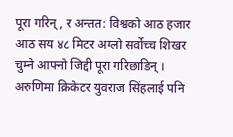पूरा गरिन्, र अन्तत: विश्वको आठ हजार आठ सय ४८ मिटर अग्लो सर्वोच्च शिखर चुम्ने आफ्नो जिद्दी पूरा गरिछाडिन् । अरुणिमा क्रिकेटर युवराज सिंहलाई पनि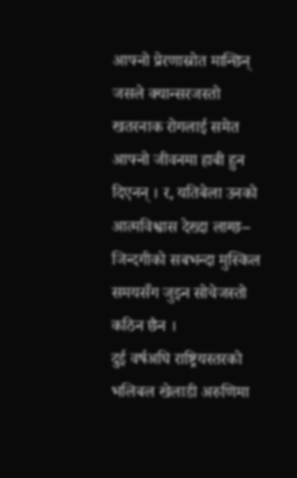आफ्नो प्रेरणास्रोत मान्छिन् जसले क्यान्सरजस्तो खतरनाक रोगलाई समेत आफ्नो जीवनमा हाबी हुन दिएनन् । र, यतिबेला उनको आत्मविश्वास देख्दा लाग्छ– जिन्दगीको सबभन्दा मुस्किल समयसँग जुझ्न सोचेजस्तो कठिन छैन ।
दुई वर्षअघि राष्ट्रियस्तरको भलिबल खेलाडी अरुणिमा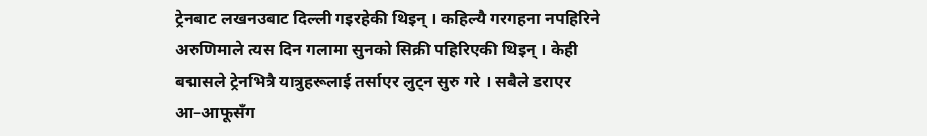ट्रेनबाट लखनउबाट दिल्ली गइरहेकी थिइन् । कहिल्यै गरगहना नपहिरिने अरुणिमाले त्यस दिन गलामा सुनको सिक्री पहिरिएकी थिइन् । केही बद्मासले ट्रेनभित्रै यात्रुहरूलाई तर्साएर लुट्न सुरु गरे । सबैले डराएर आ–आफूसँग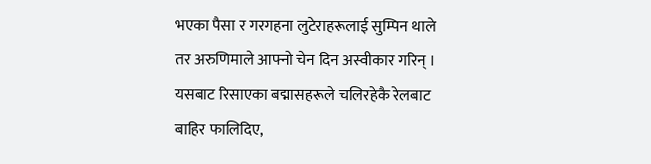भएका पैसा र गरगहना लुटेराहरूलाई सुम्पिन थाले तर अरुणिमाले आफ्नो चेन दिन अस्वीकार गरिन् । यसबाट रिसाएका बद्मासहरूले चलिरहेकै रेलबाट बाहिर फालिदिए,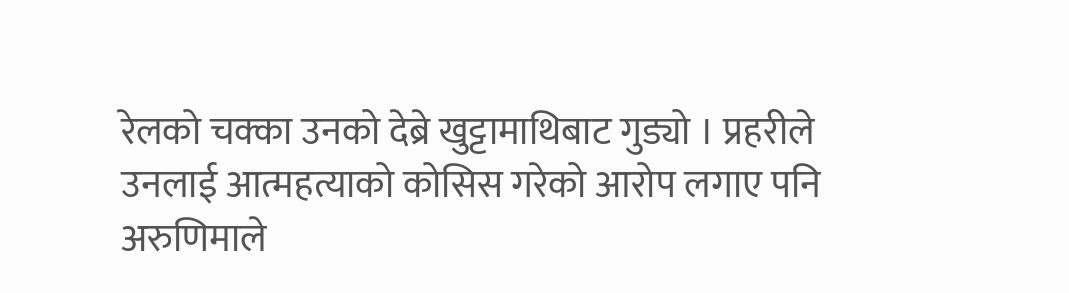रेलको चक्का उनको देब्रे खुट्टामाथिबाट गुड्यो । प्रहरीले उनलाई आत्महत्याको कोसिस गरेको आरोप लगाए पनि अरुणिमाले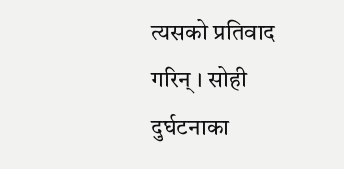त्यसको प्रतिवाद गरिन् । सोही दुर्घटनाका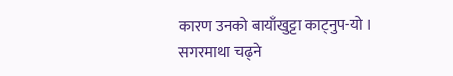कारण उनको बायाँखुट्टा काट्नुप-यो । सगरमाथा चढ्ने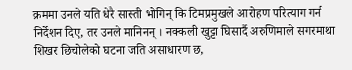क्रममा उनले यति धेरै सास्ती भोगिन् कि टिमप्रमुखले आरोहण परित्याग गर्न निर्देशन दिए, तर उनले मानिनन् । नक्कली खुट्टा घिसार्दै अरुणिमाले सगरमाथा शिखर छिचोलेको घटना जति असाधारण छ,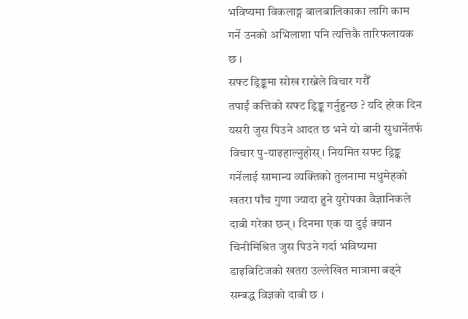भविष्यमा विकलाङ्ग बालबालिकाका लागि काम गर्ने उनको अभिलाशा पनि त्यत्तिकै तारिफलायक छ ।
सफ्ट ड्रिङ्कमा सोख राख्नेले विचार गरौँ
तपाईं कत्तिको सफ्ट ड्रिङ्क गर्नुहुन्छ ? यदि हरेक दिन यसरी जुस पिउने आदत छ भने यो बानी सुधार्नेतर्फ विचार पु-याइहाल्नुहोस् । नियमित सफ्ट ड्रिङ्क गर्नेलाई सामान्य व्यक्तिको तुलनामा मधुमेहको खतरा पाँच गुणा ज्यादा हुने युरोपका वैज्ञानिकले दाबी गरेका छन् । दिनमा एक या दुई क्यान चिनीमिश्रित जुस पिउने गर्दा भविष्यमा डाइबिटिजको खतरा उल्लेखित मात्रामा बढ्ने सम्बद्ध विज्ञको दाबी छ ।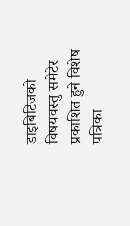डाइबिटिजको विषयवस्तु समेटेर प्रकाशित हुने विशेष पत्रिका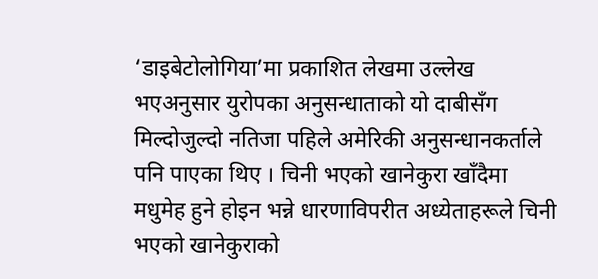‘डाइबेटोलोगिया’मा प्रकाशित लेखमा उल्लेख भएअनुसार युरोपका अनुसन्धाताको यो दाबीसँग मिल्दोजुल्दो नतिजा पहिले अमेरिकी अनुसन्धानकर्ताले पनि पाएका थिए । चिनी भएको खानेकुरा खाँदैमा मधुमेह हुने होइन भन्ने धारणाविपरीत अध्येताहरूले चिनी भएको खानेकुराको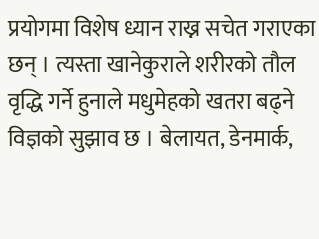प्रयोगमा विशेष ध्यान राख्न सचेत गराएका छन् । त्यस्ता खानेकुराले शरीरको तौल वृद्धि गर्ने हुनाले मधुमेहको खतरा बढ्ने विज्ञको सुझाव छ । बेलायत, डेनमार्क,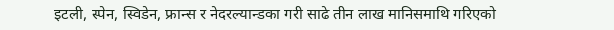इटली, स्पेन, स्विडेन, फ्रान्स र नेदरल्यान्डका गरी साढे तीन लाख मानिसमाथि गरिएको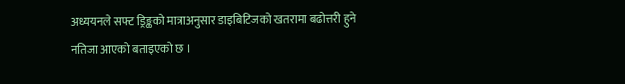अध्ययनले सफ्ट ड्रिङ्कको मात्राअनुसार डाइबिटिजको खतरामा बढोत्तरी हुने नतिजा आएको बताइएको छ ।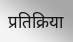प्रतिक्रिया